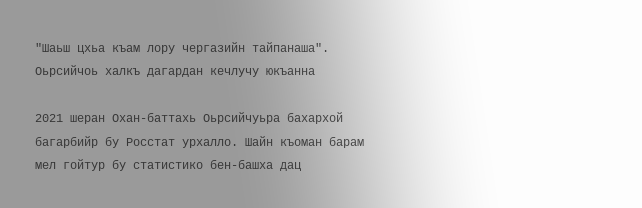"Шаьш цхьа къам лору чергазийн тайпанаша". Оьрсийчоь халкъ дагардан кечлучу юкъанна

2021 шеран Охан-баттахь Оьрсийчуьра бахархой багарбийр бу Росстат урхалло. Шайн къоман барам мел гойтур бу статистико бен-башха дац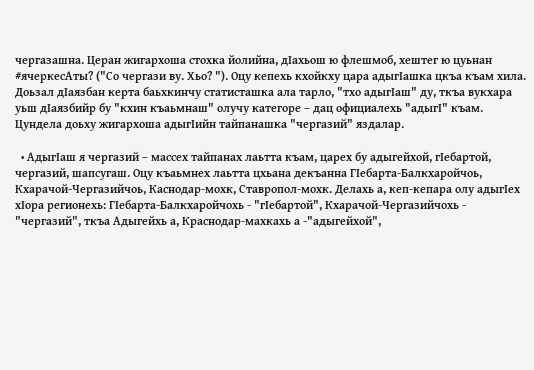чергазашна. Церан жигархоша стохка йолийна, дIахьош ю флешмоб, хештег ю цуьнан #ячеркесАты? ("Со чергази ву. Хьо? "). Оцу кепехь кхойкху цара адыгIашка цкъа къам хила. Доьзал дIаязбан керта баьхкинчу статисташка ала тарло, "тхо адыгIаш" ду, ткъа вукхара уьш дIаязбийр бу "кхин къаьмнаш" олучу категоре – дац официалехь "адыгI" къам. Цундела доьху жигархоша адыгIийн тайпанашка "чергазий" яздалар.

  • АдыгIаш я чергазий – массех тайпанах лаьтта къам, царех бу адыгейхой, гIебартой, чергазий, шапсугаш. Оцу къаьмнех лаьтта цхьана декъанна ГIебарта-Балкхаройчоь, Кхарачой-Чергазийчоь, Каснодар-мохк, Ставропол-мохк. Делахь а, кеп-кепара олу адыгIех хIора регионехь: ГIебарта-Балкхаройчохь - "гIебартой", Кхарачой-Чергазийчохь - "чергазий", ткъа Адыгейхь а, Краснодар-махкахь а -"адыгейхой",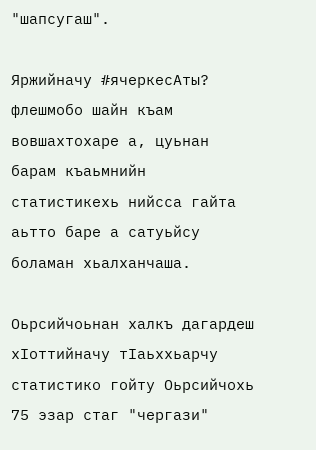"шапсугаш".

Яржийначу #ячеркесАты? флешмобо шайн къам вовшахтохаре а, цуьнан барам къаьмнийн статистикехь нийсса гайта аьтто баре а сатуьйсу боламан хьалханчаша.

Оьрсийчоьнан халкъ дагардеш хIоттийначу тIаьххьарчу статистико гойту Оьрсийчохь 75 эзар стаг "чергази"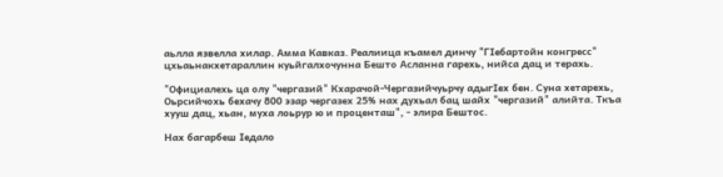аьлла язвелла хилар. Амма Кавказ. Реалиица къамел динчу "ГIебартойн конгресс" цхьаьнакхетараллин куьйгалхочунна Бешто Асланна гарехь, нийса дац и терахь.

"Официалехь ца олу "чергазий" Кхарачой-Чергазийчуьрчу адыгIех бен. Суна хетарехь, Оьрсийчохь бехачу 800 эзар чергазех 25% нах духьал бац шайх "чергазий" алийта. Ткъа хууш дац, хьан, муха лоьрур ю и проценташ", - элира Бештос.

Нах багарбеш Iедало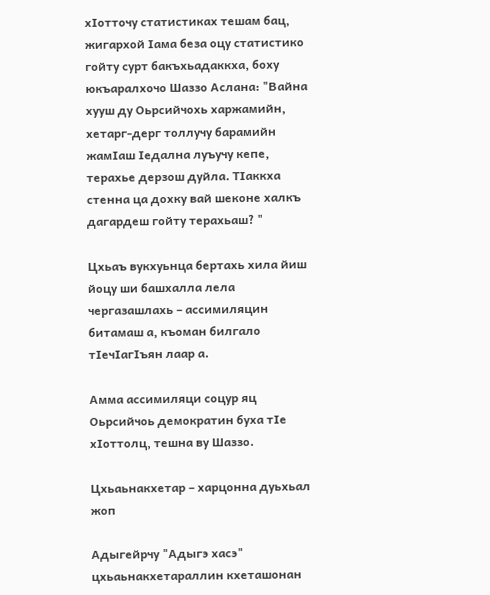хIотточу статистиках тешам бац, жигархой Iама беза оцу статистико гойту сурт бакъхьадаккха, боху юкъаралхочо Шаззо Аслана: "Вайна хууш ду Оьрсийчохь харжамийн, хетарг-дерг толлучу барамийн жамIаш Iедална луъучу кепе, терахье дерзош дуйла. ТIаккха стенна ца дохку вай шеконе халкъ дагардеш гойту терахьаш? "

Цхьаъ вукхуьнца бертахь хила йиш йоцу ши башхалла лела чергазашлахь – ассимиляцин битамаш а, къоман билгало тIечIагIъян лаар а.

Амма ассимиляци соцур яц Оьрсийчоь демократин буха тIе хIоттолц, тешна ву Шаззо.

Цхьаьнакхетар – харцонна дуьхьал жоп

Адыгейрчу "Адыгэ хасэ" цхьаьнакхетараллин кхеташонан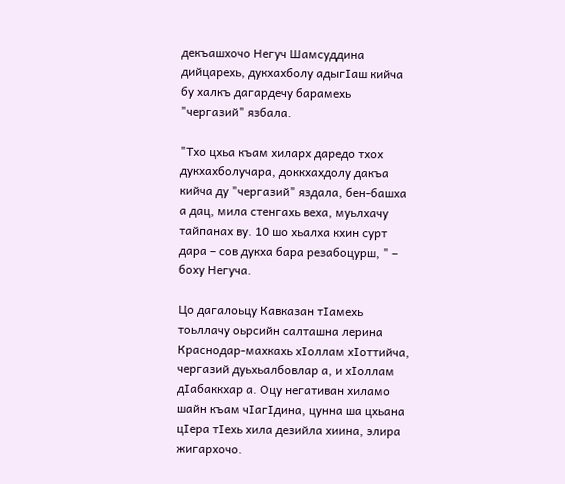декъашхочо Негуч Шамсуддина дийцарехь, дукхахболу адыгIаш кийча бу халкъ дагардечу барамехь "чергазий" язбала.

"Тхо цхьа къам хиларх даредо тхох дукхахболучара, доккхахдолу дакъа кийча ду "чергазий" яздала, бен-башха а дац, мила стенгахь веха, муьлхачу тайпанах ву. 10 шо хьалха кхин сурт дара – сов дукха бара резабоцурш, " – боху Негуча.

Цо дагалоьцу Кавказан тIамехь тоьллачу оьрсийн салташна лерина Краснодар-махкахь хIоллам хIоттийча, чергазий дуьхьалбовлар а, и хIоллам дIабаккхар а. Оцу негативан хиламо шайн къам чIагIдина, цунна ша цхьана цIера тIехь хила дезийла хиина, элира жигархочо.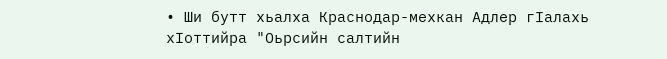• Ши бутт хьалха Краснодар-мехкан Адлер гIалахь хIоттийра "Оьрсийн салтийн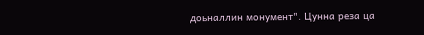доьналлин монумент". Цунна реза ца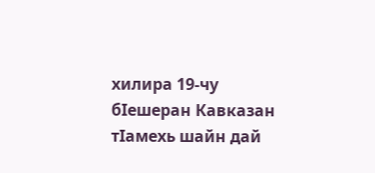хилира 19-чу бIешеран Кавказан тIамехь шайн дай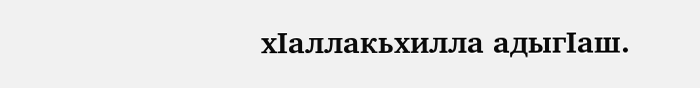хIаллакьхилла адыгIаш.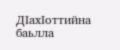ДIахIоттийна баьлла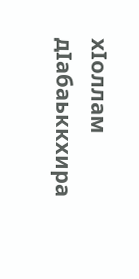хIоллам дIабаьккхира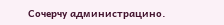Сочерчу администрацино.